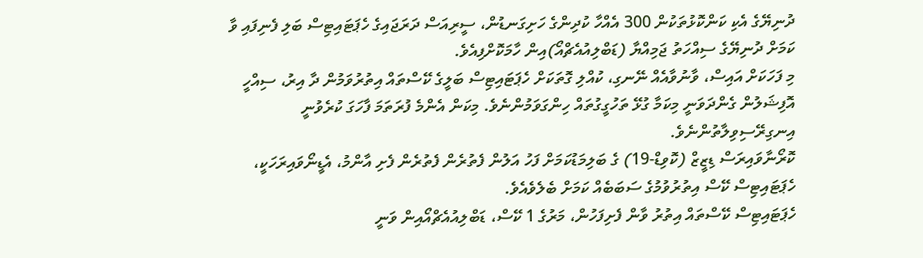ދުނިޔޭގެ އެކި ކަންކޮޅުތަކުން 300 އެއްހާ ކުދިންގެ ހަށިގަނޑުން، ސީރިއަސް ދަރަޖައިގެ ހެޕަޓައިޓިސް ބަލި ފެނިފައި ވާ ކަމަށް ދުނިޔޭގެ ސިއްހަތު ޖަމިއްޔާ (ޑަބްލިއުއެޗްއޯ)އިން ހާމަކޮށްފިއެވެ.
މި ފަހަކަށް އައިސް، ވާނުވާއެއް ނޭނގި، ކުއްލި ގޮތަކަށް ހެޕަޓައިޓިސް ބަލީގެ ކޭސްތައް އިތުރުވަމުން ދާ އިރު، ސިއްހީ އޮފިޝަލުން ގެންދަވަނީ މިކަމާ ގުޅޭ ތަހުގީގުތައް ހިންގަވަމުންނެވެ. މިކަން އެންމެ ފުރަތަމަ ފާހަގަ ކުރެވުނީ އިނގިރޭސިވިލާތުންނެވެ.
ކޮރޯނާވައިރަސް ޑިޒީޒް (ކޮވިޑް-19) ގެ ބަލިމަޑުކަމަށް ފަހު އަލުން ފެތުރެން ފެތުރެން ފެށި އާންމު، އެޑީނޯވައިރަހަކީ، ހެޕަޓައިޓިސް ކޭސް އިތުރުވުމުގެ ސަބަބެއް ކަމަށް ބެލެވެއެވެ.
ހެޕަޓައިޓިސް ކޭސްތައް އިތުރު ވާން ފެށިފަހުން، މަރުގެ 1 ކޭސް، ޑަބްލިއުއެޗްއޯއިން ވަނީ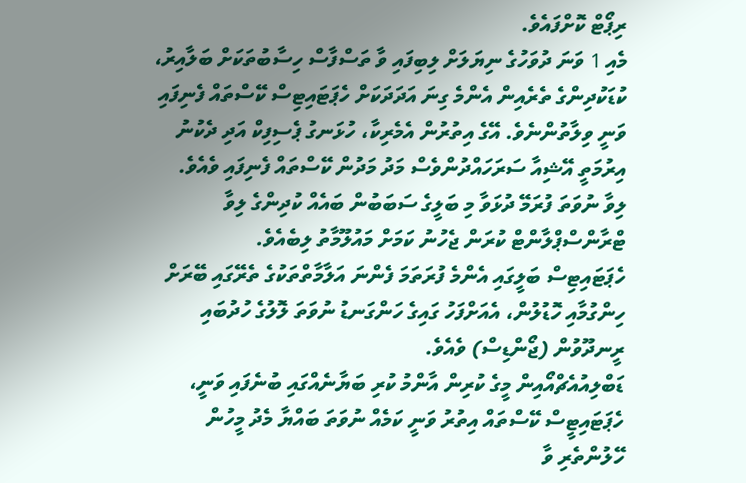ރިޕޯޓް ކޮށްފައެވެ.
މެއި 1 ވަނަ ދުވަހުގެ ނިޔަލަށް ލިބިފައި ވާ ތަސްފާސް ހިސާބުތަކަށް ބަލާއިރު، ކުޑަކުދިންގެ ތެރެއިން އެންމެ ގިނަ އަދަދަކަށް ހެޕަޓައިޓިސް ކޭސްތައް ފެނިފައި ވަނީ ވިލާތުންނެވެ. އޭގެ އިތުރުން އެމެރިކާ، ހުޅަނގު ޕެސިފިކް އަދި ދެކުނު އިރުމަތީ އޭޝިއާ ސަރަހައްދުންވެސް މަދު މަދުން ކޭސްތައް ފެނިފައި ވެއެވެ.
ލިވާ ނުވަތަ ފުރަމޭ ދުޅަވާ މި ބަލީގެ ސަބަބުން ބައެއް ކުދިންގެ ލިވާ ޓްރާންސްޕްލާންޓް ކުރަން ޖެހުނު ކަމަށް މައުލޫމާތު ލިބެއެވެ.
ހެޕަޓައިޓިސް ބަލީގައި އެންމެ ފުރަތަމަ ފެންނަ އަލާމާތްތަކުގެ ތެރޭގައި ބޭރަށް ހިންގުމާއި ހޮޑުލުން، އެއަށްފަހު ގައިގެ ހަންގަނޑު ނުވަތަ ލޮލުގެ ހުދުބައި ރީނދޫވުން (ޖޯންޑިސް) ވެއެވެ.
ޑަބްލިއުއެޗްއޯއިން މީގެ ކުރިން އާންމު ކުރި ބަޔާނެއްގައި ބުނެފައި ވަނީ، ހެޕަޓައިޓީސް ކޭސްތައް އިތުރު ވަނީ ކަމެއް ނުވަތަ ބައްޔާ މެދު މީހުން ހޭލުންތެރި ވާ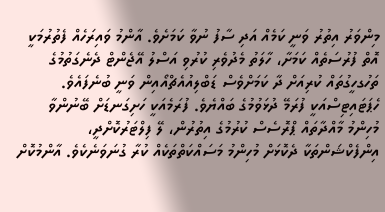މިންވަރު އިތުރު ވަނީ ކަމެއް އަދި ސާފު ނުވާ ކަމަށެވެ. އާންމު ވައިރަހެއް ފެތުރުމަކީ އޮތް ފުރުސަތެއް ކަމަށާ، ހާލަތު މެދުވެރި ކުރުވި އަސްލު އޭޖެންޓް ދެނެގަތުމުގެ ތަހުގހީގުތައް ކުރިއަށް ދާ ކަމަށްވެސް ޑަބްލިއުއެޗްއޯއިން ވަނީ ބުނެފައެވެ.
ހެޕަޓައިޓިސްއަކީ ފުރަމޭ ދުޅަވުމުގެ ބައްޔެވެ. ފުރަމެއަކީ ހަށިގަނޑަށް ބޭނުންވާ މުހިންމު މާއްދާތައް ޕްރޮސެސް ކުރުމުގެ އިތުރުން، ލޭ ފިލްޓަރުކޮށްދީ، އިންފެކްޝަންތަކާ ދެކޮޅަށް މުހިންމު މަސައްކަތްތަކެއް ކުރާ ގުނަވަނެކެވެ. އާންމުކޮށް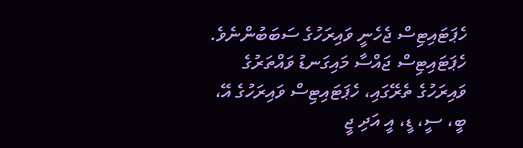ހެޕަޓައިޓިސް ޖެހެނީ ވައިރަހުގެ ސަބަބުންނެވެ. ހެޕަޓައިޓިސް ޖައްސާ މައިގަނޑު ވައްތަރުގެ ވައިރަހުގެ ތެރޭގައި، ހެޕަޓައިޓިސް ވައިރަހުގެ އޭ، ބީ، ސީ، ޑީ، އީ އަދި ޖީ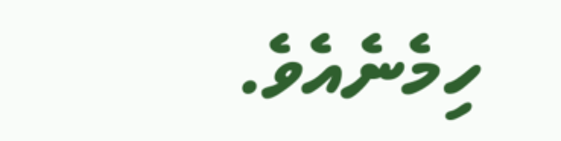ހިމެނެއެވެ.